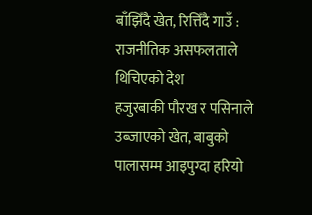बाँझिँदै खेत, रित्तिँदै गाउँ : राजनीतिक असफलताले थिचिएको देश
हजुरबाकी पौरख र पसिनाले उब्जाएको खेत, बाबुको पालासम्म आइपुग्दा हरियो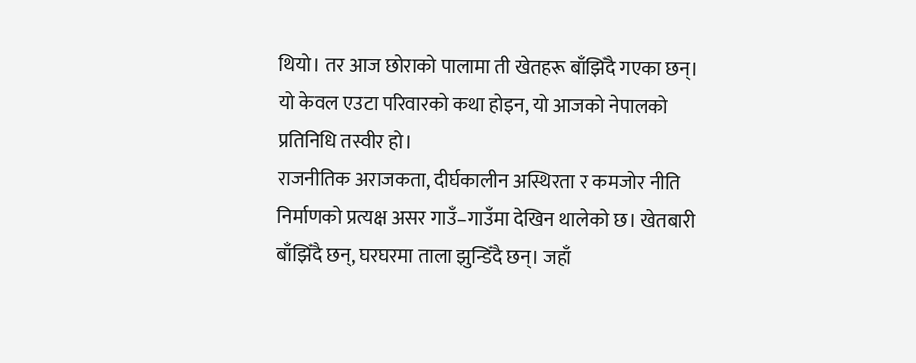थियो। तर आज छोराको पालामा ती खेतहरू बाँझिँदै गएका छन्। यो केवल एउटा परिवारको कथा होइन, यो आजको नेपालको प्रतिनिधि तस्वीर हो।
राजनीतिक अराजकता, दीर्घकालीन अस्थिरता र कमजोर नीति निर्माणको प्रत्यक्ष असर गाउँ–गाउँमा देखिन थालेको छ। खेतबारी बाँझिँदै छन्, घरघरमा ताला झुन्डिँदै छन्। जहाँ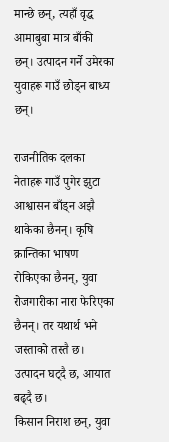मान्छे छन्, त्यहाँ वृद्ध आमाबुबा मात्र बाँकी छन्। उत्पादन गर्ने उमेरका युवाहरू गाउँ छोड्न बाध्य छन्।

राजनीतिक दलका नेताहरू गाउँ पुगेर झुटा आश्वासन बाँड्न अझै थाकेका छैनन्। कृषि क्रान्तिका भाषण रोकिएका छैनन्, युवा रोजगारीका नारा फेरिएका छैनन्। तर यथार्थ भने जस्ताको तस्तै छ।
उत्पादन घट्दै छ, आयात बढ्दै छ।
किसान निराश छन्, युवा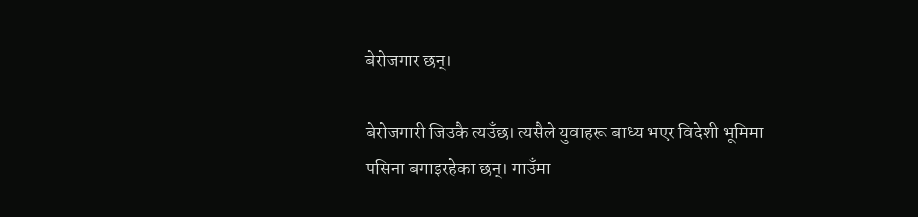बेरोजगार छन्।

बेरोजगारी जिउकै त्यउँछ। त्यसैले युवाहरू बाध्य भएर विदेशी भूमिमा पसिना बगाइरहेका छन्। गाउँमा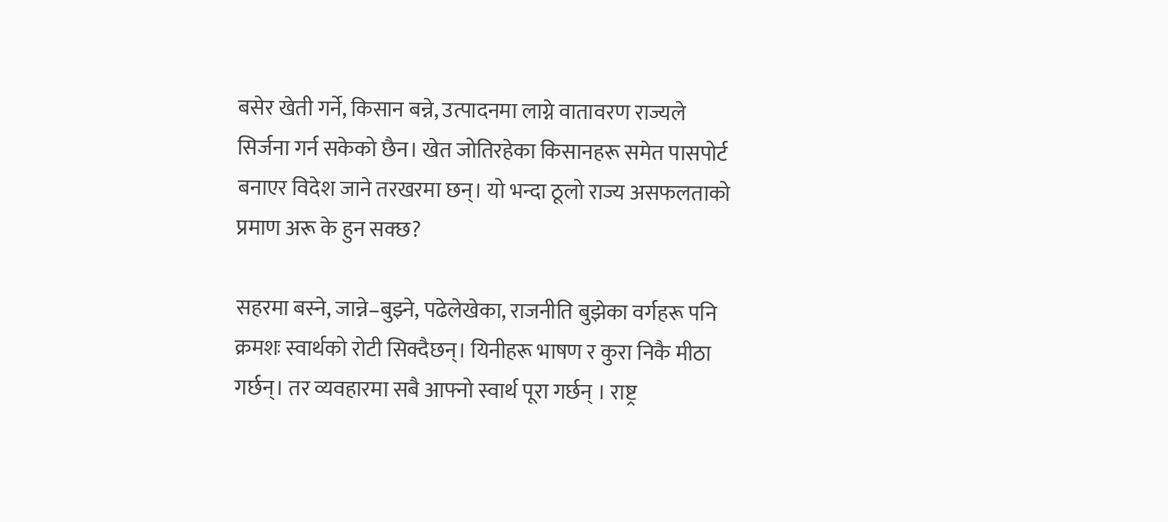बसेर खेती गर्ने, किसान बन्ने, उत्पादनमा लाग्ने वातावरण राज्यले सिर्जना गर्न सकेको छैन। खेत जोतिरहेका किसानहरू समेत पासपोर्ट बनाएर विदेश जाने तरखरमा छन्। यो भन्दा ठूलो राज्य असफलताको प्रमाण अरू के हुन सक्छ?

सहरमा बस्ने, जान्ने–बुझ्ने, पढेलेखेका, राजनीति बुझेका वर्गहरू पनि क्रमशः स्वार्थको रोटी सिक्दैछन्। यिनीहरू भाषण र कुरा निकै मीठा गर्छन्। तर व्यवहारमा सबै आफ्नो स्वार्थ पूरा गर्छन् । राष्ट्र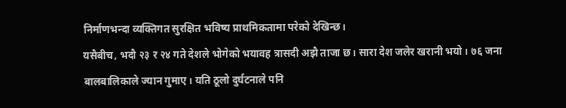निर्माणभन्दा व्यक्तिगत सुरक्षित भविष्य प्राथमिकतामा परेको देखिन्छ।
यसैबीच, भदौ २३ र २४ गते देशले भोगेको भयावह त्रासदी अझै ताजा छ। सारा देश जलेर खरानी भयो। ७६ जना बालबालिकाले ज्यान गुमाए। यति ठूलो दुर्घटनाले पनि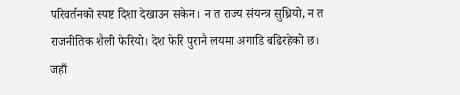परिवर्तनको स्पष्ट दिशा देखाउन सकेन। न त राज्य संयन्त्र सुध्रियो, न त राजनीतिक शैली फेरियो। देश फेरि पुरानै लयमा अगाडि बढिरहेको छ। जहाँ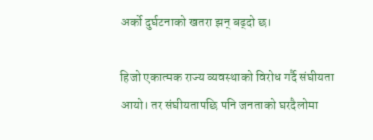अर्को दुर्घटनाको खतरा झन् बढ्दो छ।

हिजो एकात्मक राज्य व्यवस्थाको विरोध गर्दै संघीयता आयो। तर संघीयतापछि पनि जनताको घरदैलोमा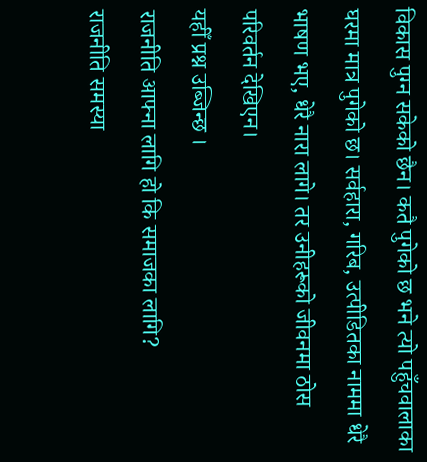विकास पुग्न सकेको छैन। कतै पुगेको छ भने त्यो पहुँचवालाका घरमा मात्र पुगेको छ। सर्वहारा, गरिब, उत्पीडितका नाममा धेरै भाषण भए, धेरै नारा लागे। तर उनीहरूको जीवनमा ठोस परिवर्तन देखिएन।
यहीँ प्रश्न उब्जिन्छ ।
राजनीति आफ्ना लागि हो कि समाजका लागि?
राजनीति समस्या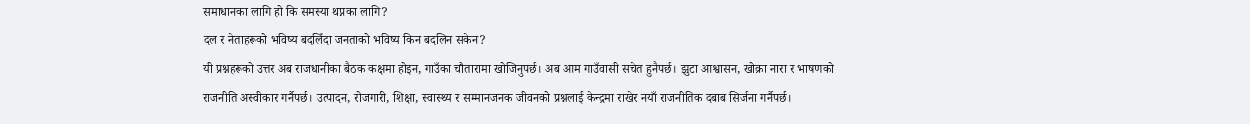समाधानका लागि हो कि समस्या थप्नका लागि?
दल र नेताहरूको भविष्य बदलिँदा जनताको भविष्य किन बदलिन सकेन?
यी प्रश्नहरूको उत्तर अब राजधानीका बैठक कक्षमा होइन, गाउँका चौतारामा खोजिनुपर्छ। अब आम गाउँवासी सचेत हुनैपर्छ। झुटा आश्वासन, खोक्रा नारा र भाषणको राजनीति अस्वीकार गर्नैपर्छ। उत्पादन, रोजगारी, शिक्षा, स्वास्थ्य र सम्मानजनक जीवनको प्रश्नलाई केन्द्रमा राखेर नयाँ राजनीतिक दबाब सिर्जना गर्नैपर्छ।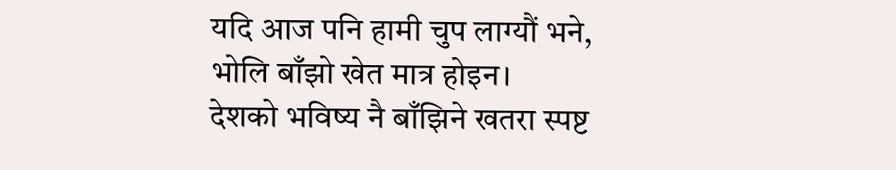यदि आज पनि हामी चुप लाग्यौं भने, भोलि बाँझो खेत मात्र होइन।
देशको भविष्य नै बाँझिने खतरा स्पष्ट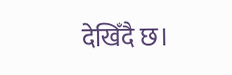देखिँदै छ।